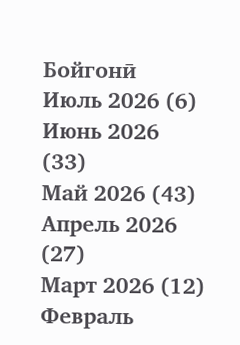Бойгонӣ
Июль 2026 (6)
Июнь 2026 (33)
Май 2026 (43)
Апрель 2026 (27)
Март 2026 (12)
Февраль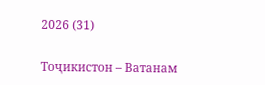2026 (31)

Тоҷикистон – Ватанам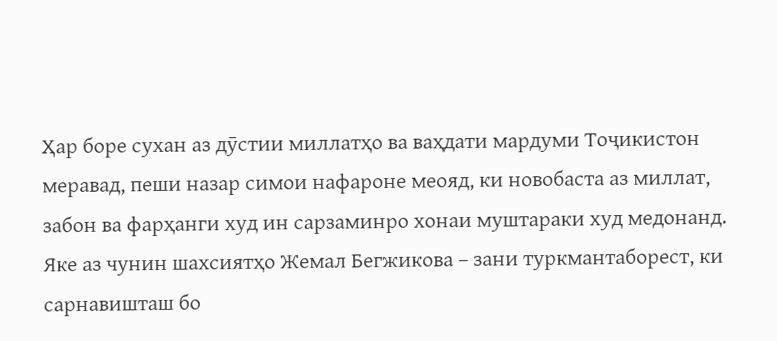Ҳар боре сухан аз дӯстии миллатҳо ва ваҳдати мардуми Тоҷикистон меравад, пеши назар симои нафароне меояд, ки новобаста аз миллат, забон ва фарҳанги худ ин сарзаминро хонаи муштараки худ медонанд. Яке аз чунин шахсиятҳо Жемал Бегжикова – зани туркмантаборест, ки сарнавишташ бо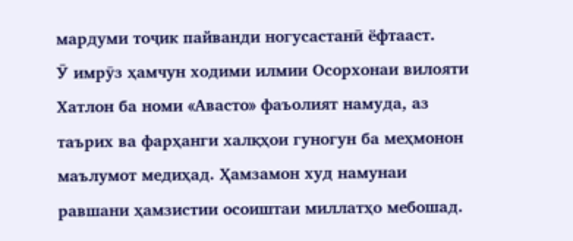мардуми тоҷик пайванди ногусастанӣ ёфтааст.
Ӯ имрӯз ҳамчун ходими илмии Осорхонаи вилояти Хатлон ба номи «Авасто» фаъолият намуда, аз таърих ва фарҳанги халқҳои гуногун ба меҳмонон маълумот медиҳад. Ҳамзамон худ намунаи равшани ҳамзистии осоиштаи миллатҳо мебошад.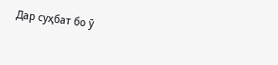Дар суҳбат бо ӯ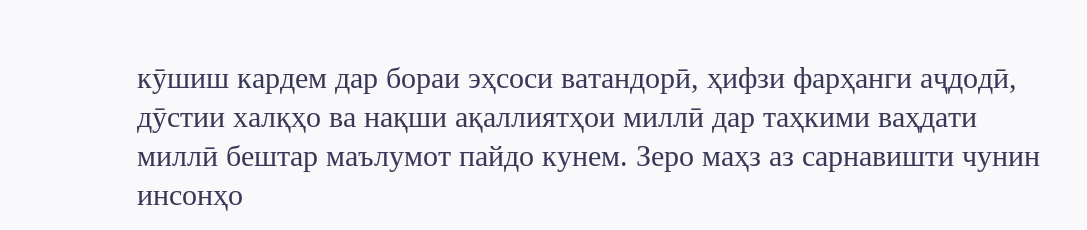кӯшиш кардем дар бораи эҳсоси ватандорӣ, ҳифзи фарҳанги аҷдодӣ, дӯстии халқҳо ва нақши ақаллиятҳои миллӣ дар таҳкими ваҳдати миллӣ бештар маълумот пайдо кунем. Зеро маҳз аз сарнавишти чунин инсонҳо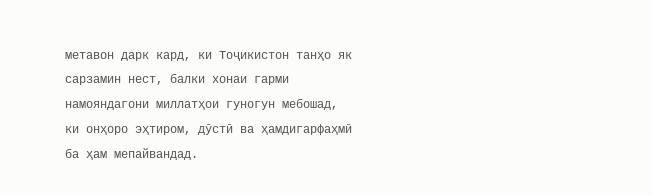метавон дарк кард, ки Тоҷикистон танҳо як сарзамин нест, балки хонаи гарми намояндагони миллатҳои гуногун мебошад, ки онҳоро эҳтиром, дӯстӣ ва ҳамдигарфаҳмӣ ба ҳам мепайвандад.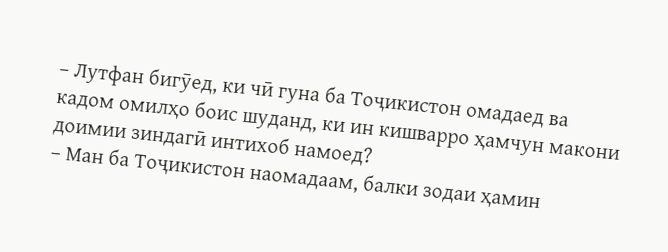– Лутфан бигӯед, ки чӣ гуна ба Тоҷикистон омадаед ва кадом омилҳо боис шуданд, ки ин кишварро ҳамчун макони доимии зиндагӣ интихоб намоед?
– Ман ба Тоҷикистон наомадаам, балки зодаи ҳамин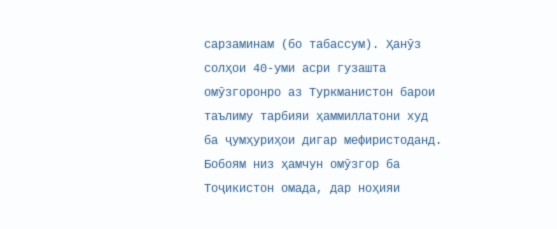сарзаминам (бо табассум). Ҳанӯз солҳои 40-уми асри гузашта омӯзгоронро аз Туркманистон барои таълиму тарбияи ҳаммиллатони худ ба ҷумҳуриҳои дигар мефиристоданд. Бобоям низ ҳамчун омӯзгор ба Тоҷикистон омада, дар ноҳияи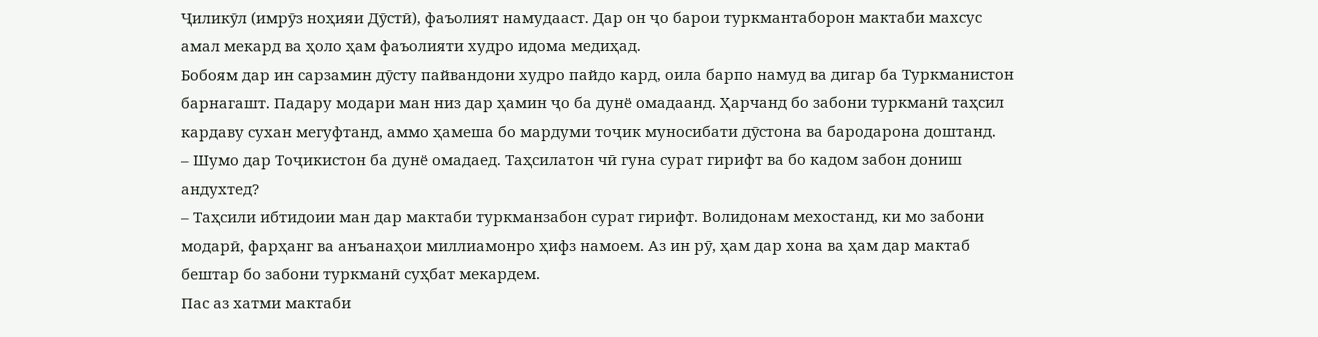Ҷиликӯл (имрӯз ноҳияи Дӯстӣ), фаъолият намудааст. Дар он ҷо барои туркмантаборон мактаби махсус амал мекард ва ҳоло ҳам фаъолияти худро идома медиҳад.
Бобоям дар ин сарзамин дӯсту пайвандони худро пайдо кард, оила барпо намуд ва дигар ба Туркманистон барнагашт. Падару модари ман низ дар ҳамин ҷо ба дунё омадаанд. Ҳарчанд бо забони туркманӣ таҳсил кардаву сухан мегуфтанд, аммо ҳамеша бо мардуми тоҷик муносибати дӯстона ва бародарона доштанд.
– Шумо дар Тоҷикистон ба дунё омадаед. Таҳсилатон чӣ гуна сурат гирифт ва бо кадом забон дониш андухтед?
– Таҳсили ибтидоии ман дар мактаби туркманзабон сурат гирифт. Волидонам мехостанд, ки мо забони модарӣ, фарҳанг ва анъанаҳои миллиамонро ҳифз намоем. Аз ин рӯ, ҳам дар хона ва ҳам дар мактаб бештар бо забони туркманӣ суҳбат мекардем.
Пас аз хатми мактаби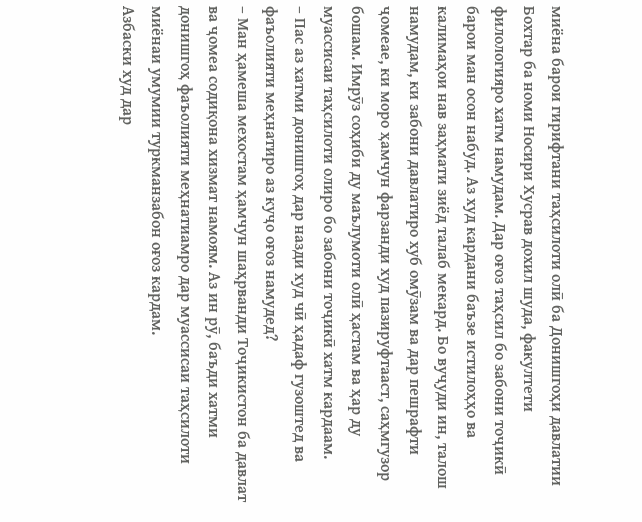миёна барои гирифтани таҳсилоти олӣ ба Донишгоҳи давлатии Бохтар ба номи Носири Хусрав дохил шуда, факултети филологияро хатм намудам. Дар оғоз таҳсил бо забони тоҷикӣ барои ман осон набуд. Аз худ кардани баъзе истилоҳҳо ва калимаҳои нав заҳмати зиёд талаб мекард. Бо вуҷуди ин, талош намудам, ки забони давлатиро хуб омӯзам ва дар пешрафти ҷомеае, ки моро ҳамчун фарзанди худ пазируфтааст, саҳмгузор бошам. Имрӯз соҳиби ду маълумоти олӣ ҳастам ва ҳар ду муассисаи таҳсилоти олиро бо забони тоҷикӣ хатм кардаам.
– Пас аз хатми донишгоҳ дар назди худ чӣ ҳадаф гузоштед ва фаъолияти меҳнатиро аз куҷо оғоз намудед?
– Ман ҳамеша мехостам ҳамчун шаҳрванди Тоҷикистон ба давлат ва ҷомеа содиқона хизмат намоям. Аз ин рӯ, баъди хатми донишгоҳ фаъолияти меҳнатиамро дар муассисаи таҳсилоти миёнаи умумии туркманзабон оғоз кардам.
Азбаски худ дар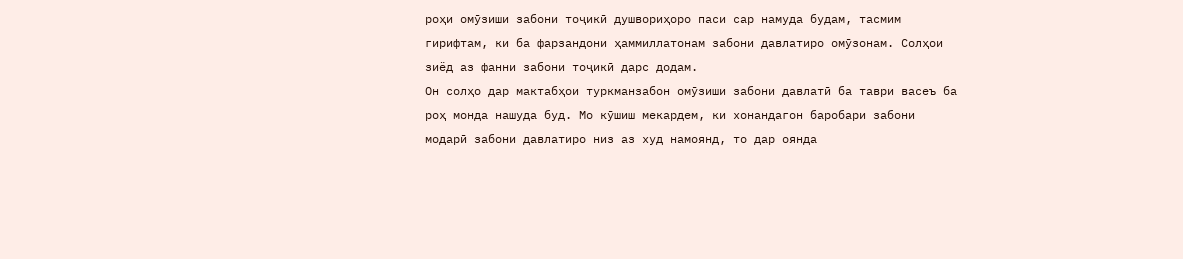роҳи омӯзиши забони тоҷикӣ душвориҳоро паси сар намуда будам, тасмим гирифтам, ки ба фарзандони ҳаммиллатонам забони давлатиро омӯзонам. Солҳои зиёд аз фанни забони тоҷикӣ дарс додам.
Он солҳо дар мактабҳои туркманзабон омӯзиши забони давлатӣ ба таври васеъ ба роҳ монда нашуда буд. Мо кӯшиш мекардем, ки хонандагон баробари забони модарӣ забони давлатиро низ аз худ намоянд, то дар оянда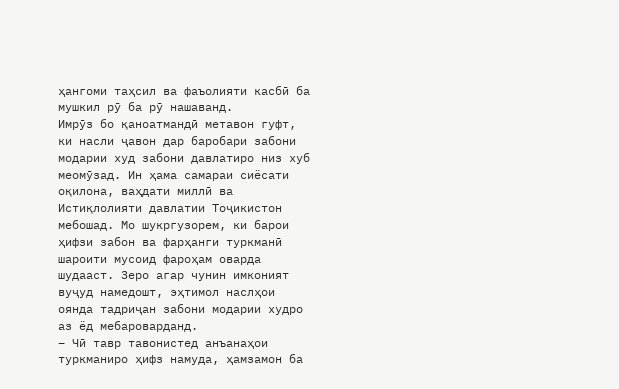ҳангоми таҳсил ва фаъолияти касбӣ ба мушкил рӯ ба рӯ нашаванд.
Имрӯз бо қаноатмандӣ метавон гуфт, ки насли ҷавон дар баробари забони модарии худ забони давлатиро низ хуб меомӯзад. Ин ҳама самараи сиёсати оқилона, ваҳдати миллӣ ва Истиқлолияти давлатии Тоҷикистон мебошад. Мо шукргузорем, ки барои ҳифзи забон ва фарҳанги туркманӣ шароити мусоид фароҳам оварда шудааст. Зеро агар чунин имконият вуҷуд намедошт, эҳтимол наслҳои оянда тадриҷан забони модарии худро аз ёд мебароварданд.
– Чӣ тавр тавонистед анъанаҳои туркманиро ҳифз намуда, ҳамзамон ба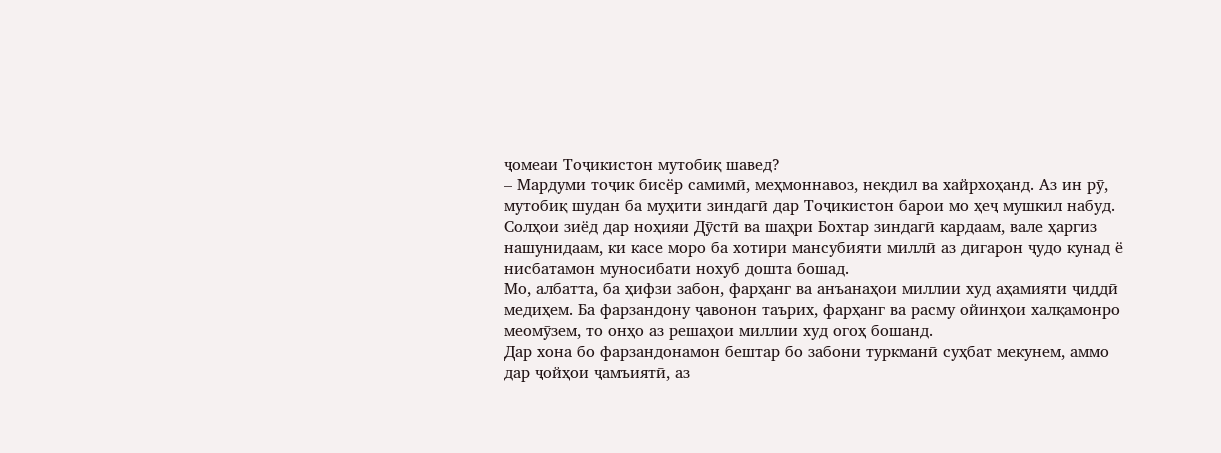ҷомеаи Тоҷикистон мутобиқ шавед?
– Мардуми тоҷик бисёр самимӣ, меҳмоннавоз, некдил ва хайрхоҳанд. Аз ин рӯ, мутобиқ шудан ба муҳити зиндагӣ дар Тоҷикистон барои мо ҳеҷ мушкил набуд. Солҳои зиёд дар ноҳияи Дӯстӣ ва шаҳри Бохтар зиндагӣ кардаам, вале ҳаргиз нашунидаам, ки касе моро ба хотири мансубияти миллӣ аз дигарон ҷудо кунад ё нисбатамон муносибати нохуб дошта бошад.
Мо, албатта, ба ҳифзи забон, фарҳанг ва анъанаҳои миллии худ аҳамияти ҷиддӣ медиҳем. Ба фарзандону ҷавонон таърих, фарҳанг ва расму ойинҳои халқамонро меомӯзем, то онҳо аз решаҳои миллии худ огоҳ бошанд.
Дар хона бо фарзандонамон бештар бо забони туркманӣ суҳбат мекунем, аммо дар ҷойҳои ҷамъиятӣ, аз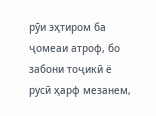рӯи эҳтиром ба ҷомеаи атроф, бо забони тоҷикӣ ё русӣ ҳарф мезанем,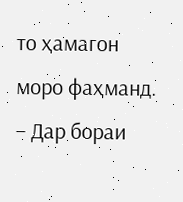то ҳамагон моро фаҳманд.
– Дар бораи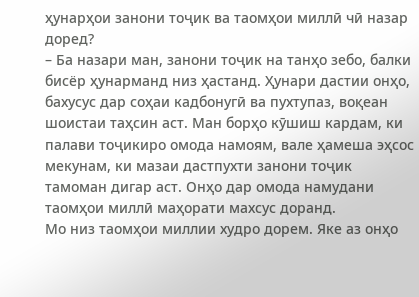ҳунарҳои занони тоҷик ва таомҳои миллӣ чӣ назар доред?
– Ба назари ман, занони тоҷик на танҳо зебо, балки бисёр ҳунарманд низ ҳастанд. Ҳунари дастии онҳо, бахусус дар соҳаи кадбонугӣ ва пухтупаз, воқеан шоистаи таҳсин аст. Ман борҳо кӯшиш кардам, ки палави тоҷикиро омода намоям, вале ҳамеша эҳсос мекунам, ки мазаи дастпухти занони тоҷик тамоман дигар аст. Онҳо дар омода намудани таомҳои миллӣ маҳорати махсус доранд.
Мо низ таомҳои миллии худро дорем. Яке аз онҳо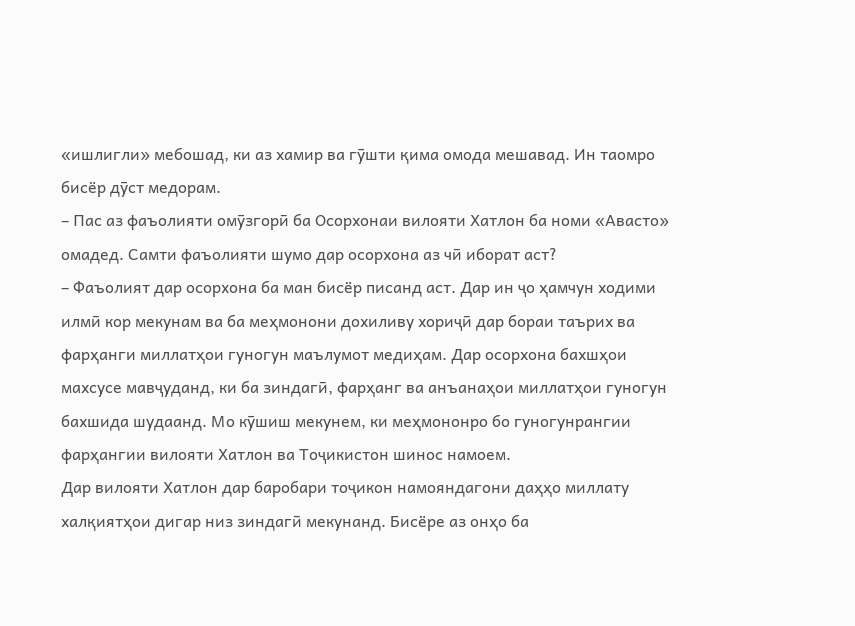«ишлигли» мебошад, ки аз хамир ва гӯшти қима омода мешавад. Ин таомро бисёр дӯст медорам.
– Пас аз фаъолияти омӯзгорӣ ба Осорхонаи вилояти Хатлон ба номи «Авасто» омадед. Самти фаъолияти шумо дар осорхона аз чӣ иборат аст?
– Фаъолият дар осорхона ба ман бисёр писанд аст. Дар ин ҷо ҳамчун ходими илмӣ кор мекунам ва ба меҳмонони дохиливу хориҷӣ дар бораи таърих ва фарҳанги миллатҳои гуногун маълумот медиҳам. Дар осорхона бахшҳои махсусе мавҷуданд, ки ба зиндагӣ, фарҳанг ва анъанаҳои миллатҳои гуногун бахшида шудаанд. Мо кӯшиш мекунем, ки меҳмононро бо гуногунрангии фарҳангии вилояти Хатлон ва Тоҷикистон шинос намоем.
Дар вилояти Хатлон дар баробари тоҷикон намояндагони даҳҳо миллату халқиятҳои дигар низ зиндагӣ мекунанд. Бисёре аз онҳо ба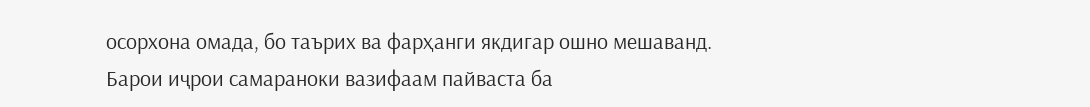осорхона омада, бо таърих ва фарҳанги якдигар ошно мешаванд. Барои иҷрои самараноки вазифаам пайваста ба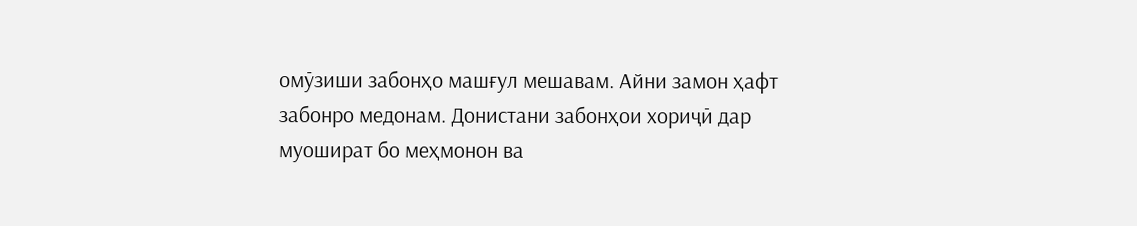омӯзиши забонҳо машғул мешавам. Айни замон ҳафт забонро медонам. Донистани забонҳои хориҷӣ дар муошират бо меҳмонон ва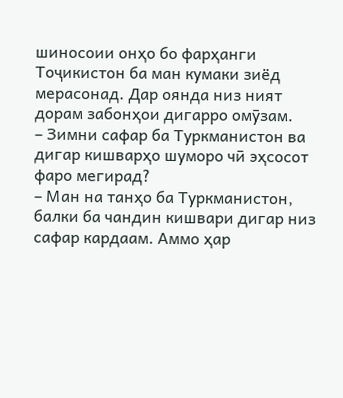шиносоии онҳо бо фарҳанги Тоҷикистон ба ман кумаки зиёд мерасонад. Дар оянда низ ният дорам забонҳои дигарро омӯзам.
– Зимни сафар ба Туркманистон ва дигар кишварҳо шуморо чӣ эҳсосот фаро мегирад?
– Ман на танҳо ба Туркманистон, балки ба чандин кишвари дигар низ сафар кардаам. Аммо ҳар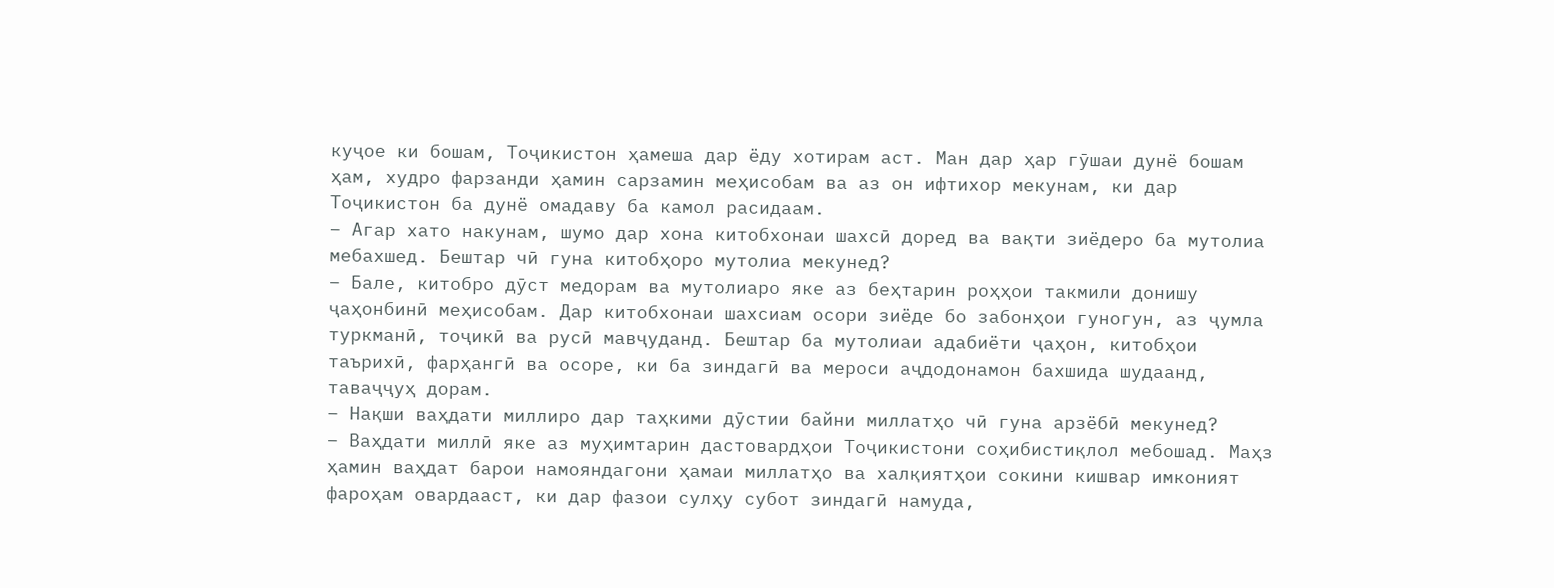куҷое ки бошам, Тоҷикистон ҳамеша дар ёду хотирам аст. Ман дар ҳар гӯшаи дунё бошам ҳам, худро фарзанди ҳамин сарзамин меҳисобам ва аз он ифтихор мекунам, ки дар Тоҷикистон ба дунё омадаву ба камол расидаам.
– Агар хато накунам, шумо дар хона китобхонаи шахсӣ доред ва вақти зиёдеро ба мутолиа мебахшед. Бештар чӣ гуна китобҳоро мутолиа мекунед?
– Бале, китобро дӯст медорам ва мутолиаро яке аз беҳтарин роҳҳои такмили донишу ҷаҳонбинӣ меҳисобам. Дар китобхонаи шахсиам осори зиёде бо забонҳои гуногун, аз ҷумла туркманӣ, тоҷикӣ ва русӣ мавҷуданд. Бештар ба мутолиаи адабиёти ҷаҳон, китобҳои таърихӣ, фарҳангӣ ва осоре, ки ба зиндагӣ ва мероси аҷдодонамон бахшида шудаанд, таваҷҷуҳ дорам.
– Нақши ваҳдати миллиро дар таҳкими дӯстии байни миллатҳо чӣ гуна арзёбӣ мекунед?
– Ваҳдати миллӣ яке аз муҳимтарин дастовардҳои Тоҷикистони соҳибистиқлол мебошад. Маҳз ҳамин ваҳдат барои намояндагони ҳамаи миллатҳо ва халқиятҳои сокини кишвар имконият фароҳам овардааст, ки дар фазои сулҳу субот зиндагӣ намуда,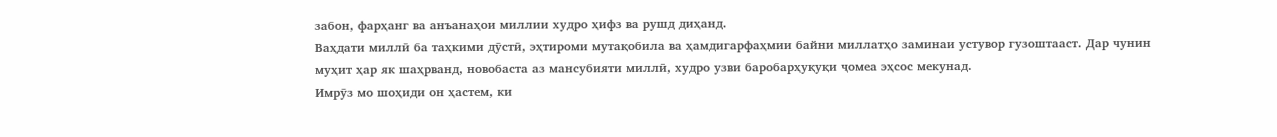забон, фарҳанг ва анъанаҳои миллии худро ҳифз ва рушд диҳанд.
Ваҳдати миллӣ ба таҳкими дӯстӣ, эҳтироми мутақобила ва ҳамдигарфаҳмии байни миллатҳо заминаи устувор гузоштааст. Дар чунин муҳит ҳар як шаҳрванд, новобаста аз мансубияти миллӣ, худро узви баробарҳуқуқи ҷомеа эҳсос мекунад.
Имрӯз мо шоҳиди он ҳастем, ки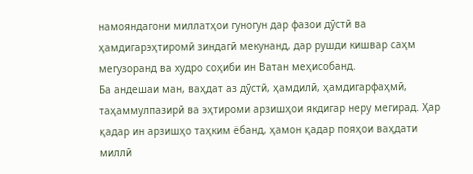намояндагони миллатҳои гуногун дар фазои дӯстӣ ва ҳамдигарэҳтиромӣ зиндагӣ мекунанд, дар рушди кишвар саҳм мегузоранд ва худро соҳиби ин Ватан меҳисобанд.
Ба андешаи ман, ваҳдат аз дӯстӣ, ҳамдилӣ, ҳамдигарфаҳмӣ, таҳаммулпазирӣ ва эҳтироми арзишҳои якдигар неру мегирад. Ҳар қадар ин арзишҳо таҳким ёбанд, ҳамон қадар пояҳои ваҳдати миллӣ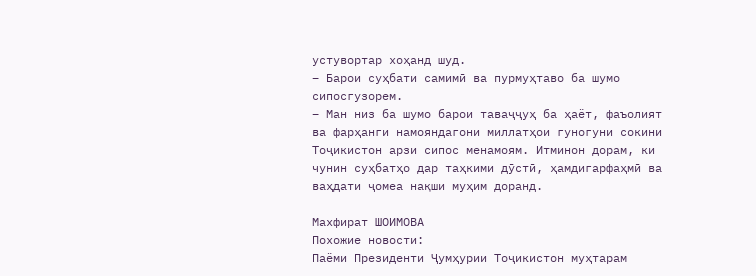устувортар хоҳанд шуд.
– Барои суҳбати самимӣ ва пурмуҳтаво ба шумо сипосгузорем.
– Ман низ ба шумо барои таваҷҷуҳ ба ҳаёт, фаъолият ва фарҳанги намояндагони миллатҳои гуногуни сокини Тоҷикистон арзи сипос менамоям. Итминон дорам, ки чунин суҳбатҳо дар таҳкими дӯстӣ, ҳамдигарфаҳмӣ ва ваҳдати ҷомеа нақши муҳим доранд.

Махфират ШОИМОВА
Похожие новости:
Паёми Президенти Ҷумҳурии Тоҷикистон муҳтарам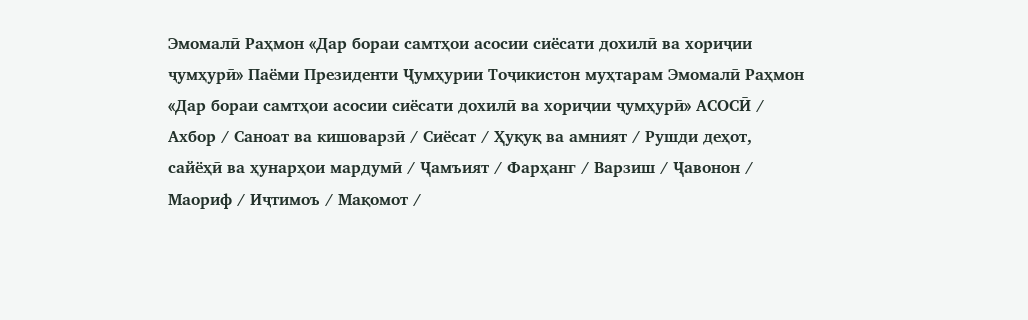Эмомалӣ Раҳмон «Дар бораи самтҳои асосии сиёсати дохилӣ ва хориҷии ҷумҳурӣ» Паёми Президенти Ҷумҳурии Тоҷикистон муҳтарам Эмомалӣ Раҳмон «Дар бораи самтҳои асосии сиёсати дохилӣ ва хориҷии ҷумҳурӣ» АСОСӢ / Ахбор / Саноат ва кишоварзӣ / Сиёсат / Ҳуқуқ ва амният / Рушди деҳот, сайёҳӣ ва ҳунарҳои мардумӣ / Ҷамъият / Фарҳанг / Варзиш / Ҷавонон / Маориф / Иҷтимоъ / Мақомот /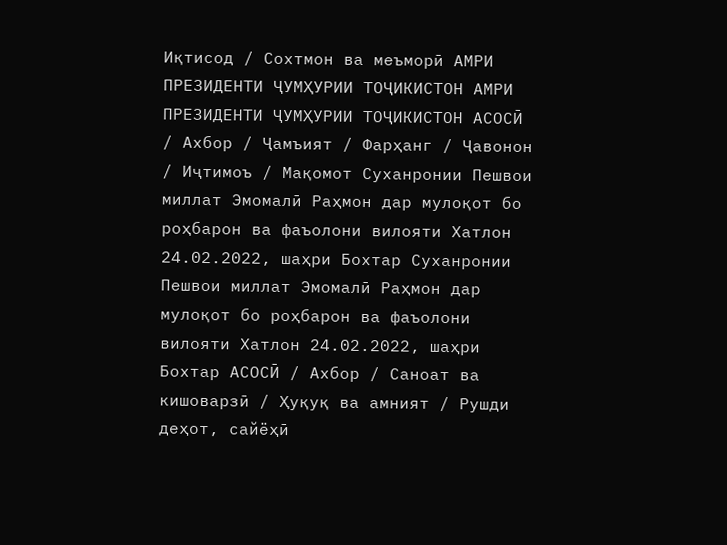Иқтисод / Сохтмон ва меъморӣ АМРИ ПРЕЗИДЕНТИ ҶУМҲУРИИ ТОҶИКИСТОН АМРИ ПРЕЗИДЕНТИ ҶУМҲУРИИ ТОҶИКИСТОН АСОСӢ / Ахбор / Ҷамъият / Фарҳанг / Ҷавонон / Иҷтимоъ / Мақомот Суханронии Пешвои миллат Эмомалӣ Раҳмон дар мулоқот бо роҳбарон ва фаъолони вилояти Хатлон 24.02.2022, шаҳри Бохтар Суханронии Пешвои миллат Эмомалӣ Раҳмон дар мулоқот бо роҳбарон ва фаъолони вилояти Хатлон 24.02.2022, шаҳри Бохтар АСОСӢ / Ахбор / Саноат ва кишоварзӣ / Ҳуқуқ ва амният / Рушди деҳот, сайёҳӣ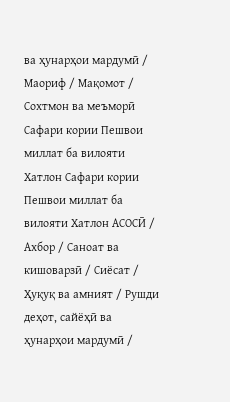ва ҳунарҳои мардумӣ / Маориф / Мақомот / Сохтмон ва меъморӣ Сафари кории Пешвои миллат ба вилояти Хатлон Сафари кории Пешвои миллат ба вилояти Хатлон АСОСӢ / Ахбор / Саноат ва кишоварзӣ / Сиёсат / Ҳуқуқ ва амният / Рушди деҳот, сайёҳӣ ва ҳунарҳои мардумӣ /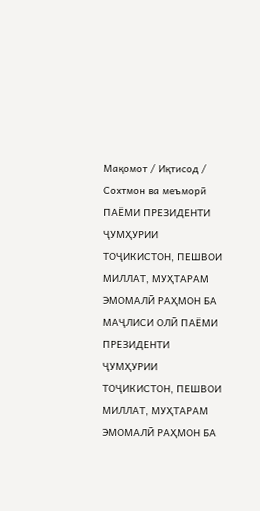Мақомот / Иқтисод / Сохтмон ва меъморӣ ПАЁМИ ПРЕЗИДЕНТИ ҶУМҲУРИИ ТОҶИКИСТОН, ПЕШВОИ МИЛЛАТ, МУҲТАРАМ ЭМОМАЛӢ РАҲМОН БА МАҶЛИСИ ОЛӢ ПАЁМИ ПРЕЗИДЕНТИ ҶУМҲУРИИ ТОҶИКИСТОН, ПЕШВОИ МИЛЛАТ, МУҲТАРАМ ЭМОМАЛӢ РАҲМОН БА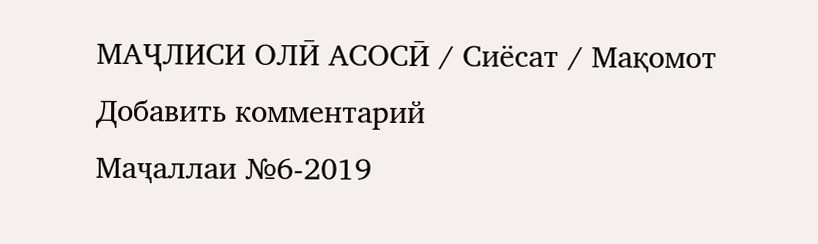МАҶЛИСИ ОЛӢ АСОСӢ / Сиёсат / Мақомот
Добавить комментарий
Маҷаллаи №6-2019